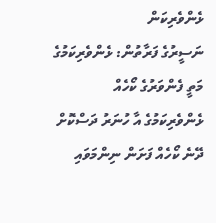ޅެންވެރިކަން
ނަސީރުގެ ފަރާތުން: ޅެންވެރިކަމުގެ މަތީ ފެންވަރުގެ ކޯހެއް
ޅެންވެރިކަމުގެ އާ ހުނަރު ދަސްކޮށް ދޭނެ ކޯހެއް ފަށަން ނިންމަވައި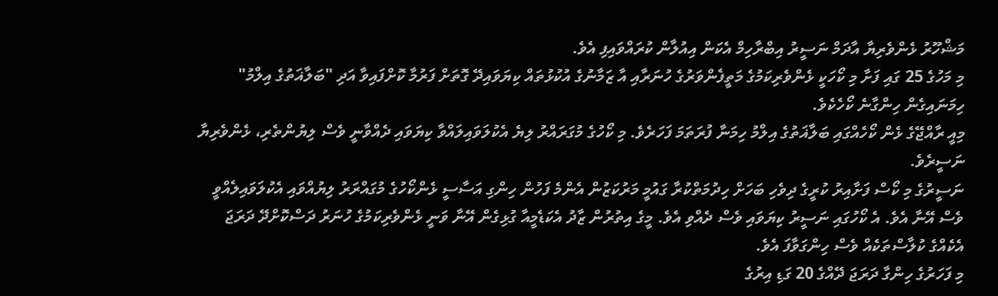މަޝްހޫރު ޅެންވެރިޔާ އާދަމް ނަސީރު އިބްރާހިމް އެކަން އިއުލާން ކުރައްވައިފި އެވެ.
މި މަހުގެ 25 ގައި ފަށާ މި ކޯހަކީ ޅެންވެރިކަމުގެ މަތީފެންވަރުގެ ހުނަރާއި އާ ޒަމާނުގެ އުކުޅުތައް ކިޔަވައިދޭ ގޮތަށް ފަރުމާ ކޮށްފައިވާ އަދި "ބަލާޣަތުގެ އިލްމު" ހިމަނައިގެން ހިންގާނެ ކޯހެކެވެ.
މިއީ ރާއްޖޭގެ ޅެން ކޯހެއްގައި ބަލާޣަތުގެ އިލްމު ހިމަނާ ފުރަތަމަ ފަހަރެވެ. މި ކޯހުގެ މުގަރައްރު ލިޔެ އެކުލަވައިލައްވާ ކިޔަވައި ދެއްވާނީ ވެސް ލިޔުންތެރި، ޅެންވެރިޔާ ނަސީރެވެ.
ނަސީރުގެ މި ކޯސް ފަށާއިރު ކުރީގެ ދިވެހި ބަހަށް ހިދުމަތްކުރާ ގައުމީ މަރުކަޒުން އެންމެ ފަހުން ހިންގި އަސާސީ ޅެންކޯހުގެ މުގައްރަރު ލިޔުއްވައި އެކުލަވައިލެއްވީ ވެސް އޭނާ އެވެ. އެ ކޯހުގައި ނަސީރު ކިޔަވައި ވެސް ދެއްވި އެވެ. މީގެ އިތުރުން ޒާދު އެކަޑެމީއާ ގުޅިގެން އޭނާ ވަނީ ޅެންވެރިކަމުގެ ހުނަރު ދަސްކޮށްދޭ ދަރަޖަ އެކެއްގެ ކުލާސްތަކެއް ވެސް ހިންގަވާފަ އެވެ.
މި ފަހަރުގެ ހިންގާ ދަރަޖަ ދޭއްގެ 20 ގަޑި އިރުގެ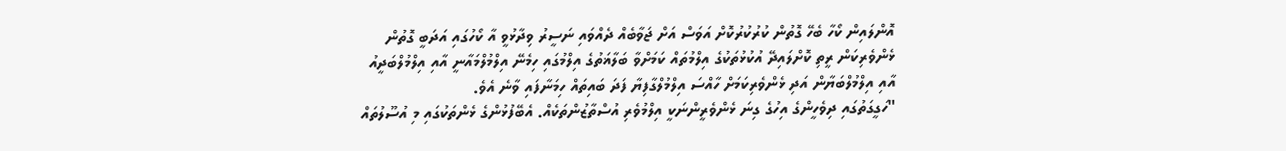އޮންލައިން ކޯހާ ބެހޭ ގޮތުން ކުރުކުރުކޮށް އަވަސް އަށް ޖަވާބެއް ދެއްވައި ނަސީރު ވިދާޅުވީ އާ ކޯހުގައި އަދަބީ ގޮތުން ޅެންވެރިކަން ރީތި ކޮށްލައިދޭ އުކުޅުތަކުގެ އިލްމުތައް ކަމަށްވާ ބަލާޣަތުގެ އިލްމުގައި ހިމެނޭ އިލްމުލްމައާނީ އާއި އިލްމުލްބަދީއު އާއި އިލްމުލްބަޔާން އަދި ޅެންވެރިކަމަށް ހާއްސަ އިލްމުލްގާފިޔާ ފަދަ ބައިތައް ހިމަނާފައި ވާނެ އެވެ.
"ހަގީގަތުގައި ދިވެހީންގެ އިހުގެ ގިނަ ޅެންވެރީންނަކީ އިލްމުވެރި އުސްތާޒުންތަކެއް. އެބޭފުޅުންގެ ޅެންތަކުގައި މި އުސޫލުތައް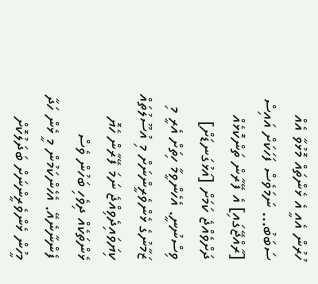ހުރުން އެއީ އެ ޅެންތައް މޮޅުވާ އެއް ސަބަބު... ނަމަވެސް ފަހަކަށް އައިސް [ރާއްޖޭގައި] އެ ފޭރާން ތަންކޮޅެއް ދަށްވެއްޖެ ކަމަށް [އަޅުގަނޑަށް] ވިސްނުނީ. އެހެންވީމާ ހިތަށް އެރީ މި ޒަމާނުގެ ޅެންވެރީންނަށް މި އުސޫލުތައް ކިޔަވައިދެވިއްޖެ ނަމަ ފޭރާން ހެޔޮ ޅެންތަކެއް ދިވެހި ބަހުން ވެސް ފެންނާނެއޭ. އެހެންކަމުން މީ ޅެން ހަދާ މީހުން ޅެންވެރީންނަށް ބަދަލުކޮށް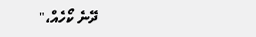ދޭނެ ކޯހެއް،"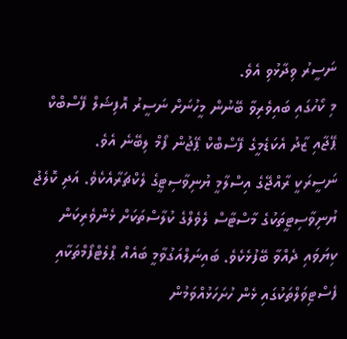ނަސީރު ވިދާޅުވި އެވެ.
މި ކޯހުގައި ބައިވެރިވާ ބޭނުން މީހުނަށް ނަސީރު އޮފިޝަލް ފޭސްބްކް ޕޭޖާއި ޒާދު އެކަޑެމީގެ ފޭސްބްކް ޕޭޖުން ފޯމް ލިބޭނެ އެވެ.
ނަސީރަކީ ރާއްޖޭގެ އިސްލާމީ ޔުނިވާސިޓީގެ ލެކްޗަރާއެކެވެ. އަދި ކޮލެޖު ޔުނިވާސިޓީތަކުގެ މާސްޓާސް ލެވެލްގެ ކުލާސްތަކަށް ޅެންވެރިކަން ކިޔަވައި ދެއްވާ ބޭފުޅެކެވެ. ބައިނަލްއަގުވާމީ ބައެއް ޕްލެޓްފޯމްތަކާއި ފެސްޓިވަލްތަކުގައި ޅެން ހުށަހަޅުއްވަމުން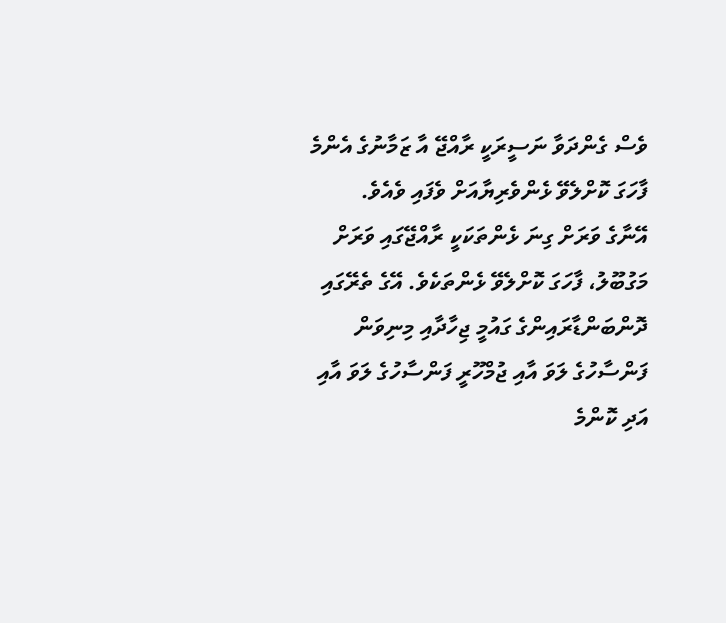ވެސް ގެންދަވާ ނަސީރަކީ ރާއްޖޭ އާ ޒަމާނުގެ އެންމެ ފާހަގަ ކޮށްލެވޭ ޅެންވެރިޔާއަށް ވެފައި ވެއެވެ.
އޭނާގެ ވަރަށް ގިނަ ޅެންތަކަކީ ރާއްޖޭގައި ވަރަށް މަގުބޫލު، ފާހަގަ ކޮށްލެވޭ ޅެންތަކެވެ. އޭގެ ތެރޭގައި ދޮންބަންޑާރައިންގެ ގައުމީ ޖިހާދާއި މިނިވަން ފަންސާހުގެ ލަވަ އާއި ޖުމްހޫރީ ފަންސާހުގެ ލަވަ އާއި އަދި ކޮންމެ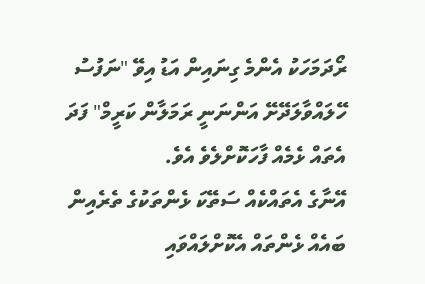ރޯދަމަހަކު އެންމެ ގިނައިން އަޑު އިވޭ "ނަފުސު ހޭލައްވާލަދޭށޭ އަންނަނީ ރަމަލާން ކަރީމް" ފަދަ އެތައް ޅެމެއް ފާހަކޮށްލެވެ އެވެ.
އޭނާގެ އެތައްކެއް ސަތޭކަ ޅެންތަކުގެ ތެރެއިން ބައެއް ޅެންތައް އެކޮށްލައްވައި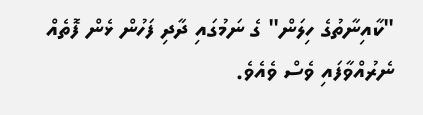"ކާއިނާތުގެ ހިލަން" ގެ ނަމުގައި ދާދި ފަހުން ޅެން ފޮތެއް ނެރުއްވާފައި ވެސް ވެއެވެ.